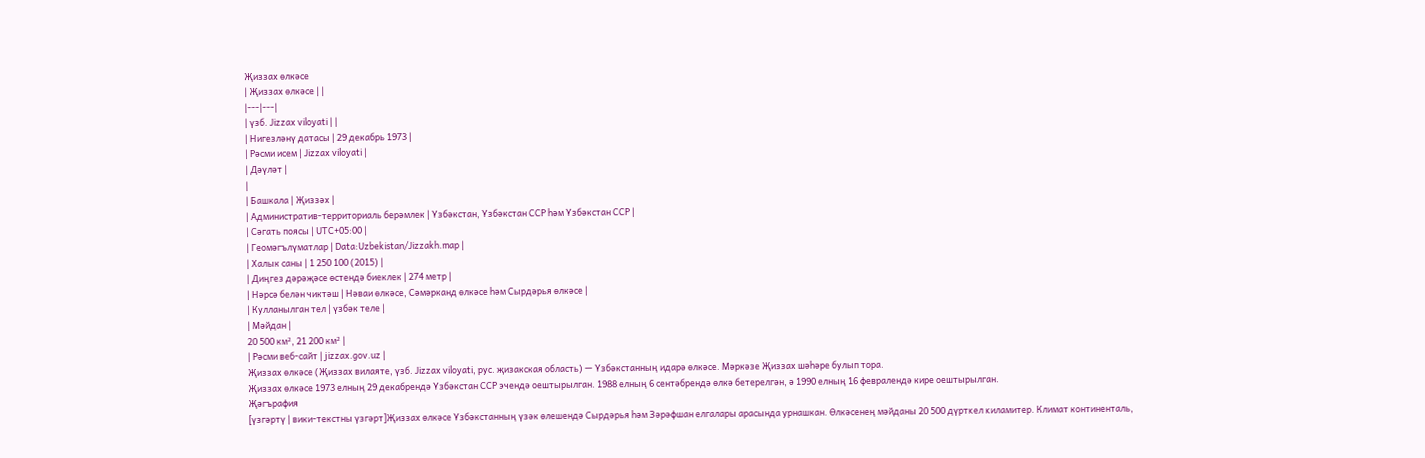Җиззах өлкәсе
| Җиззах өлкәсе | |
|---|---|
| үзб. Jizzax viloyati | |
| Нигезләнү датасы | 29 декабрь 1973 |
| Рәсми исем | Jizzax viloyati |
| Дәүләт |
|
| Башкала | Җиззәх |
| Административ-территориаль берәмлек | Үзбәкстан, Үзбәкстан ССР һәм Үзбәкстан ССР |
| Сәгать поясы | UTC+05:00 |
| Геомәгълүматлар | Data:Uzbekistan/Jizzakh.map |
| Халык саны | 1 250 100 (2015) |
| Диңгез дәрәҗәсе өстендә биеклек | 274 метр |
| Нәрсә белән чиктәш | Нәваи өлкәсе, Сәмәрканд өлкәсе һәм Сырдәрья өлкәсе |
| Кулланылган тел | үзбәк теле |
| Мәйдан |
20 500 км², 21 200 км² |
| Рәсми веб-сайт | jizzax.gov.uz |
Җиззах өлкәсе (Җиззах вилаяте, үзб. Jizzax viloyati, рус. җизакская область) — Үзбәкстанның идарә өлкәсе. Мәркәзе Җиззах шәһәре булып тора.
Җиззах өлкәсе 1973 елның 29 декабрендә Үзбәкстан ССР эчендә оештырылган. 1988 елның 6 сентәбрендә өлкә бетерелгән, ә 1990 елның 16 февралендә кире оештырылган.
Җәгъpафия
[үзгәртү | вики-текстны үзгәрт]Җиззах өлкәсе Үзбәкстанның үзәк өлешендә Сырдәрья һәм Зәрәфшан елгалары арасында урнашкан. Өлкәсенең мәйданы 20 500 дүрᴛᴋел ᴋиламитер. Климат континенталь,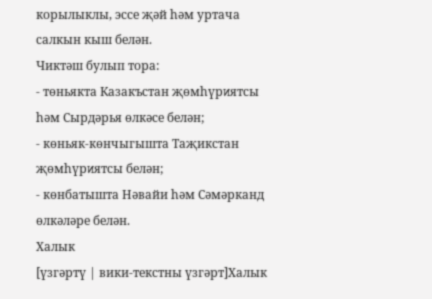корылыклы, эссе җәй һәм уртача салкын кыш белән.
Чиктәш булып тора:
- төньякта Казакъстан җɵмһүрᴎятсы һәм Сырдәрья өлкәсе белән;
- көньяк-көнчыгышта Таҗикстан җɵмһүрᴎятсы белән;
- көнбатышта Нәвайи һәм Сәмәрканд өлкәләре белән.
Халык
[үзгәртү | вики-текстны үзгәрт]Халык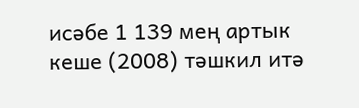исәбе 1 139 мең артык кеше (2008) тәшкил итә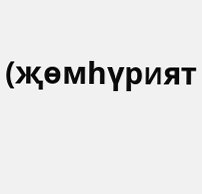(җɵмһүрᴎят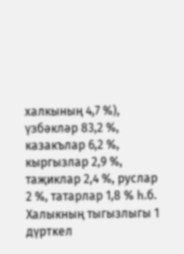халкының 4,7 %), үзбәкләр 83,2 %, казакълар 6,2 %, кыргызлар 2,9 %, таҗиклар 2,4 %, руслар 2 %, татарлар 1,8 % һ.б. Халыкның тыгызлыгы 1 дүрᴛᴋел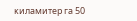ᴋиламитер га 50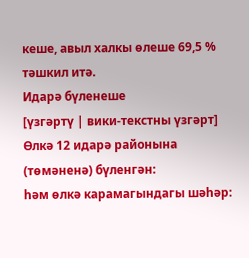кеше, авыл халкы өлеше 69,5 % тәшкил итә.
Идарә бүленеше
[үзгәртү | вики-текстны үзгәрт]
Өлкә 12 идарә районына (төмәненә) бүленгән:
һәм өлкә карамагындагы шәһәр: